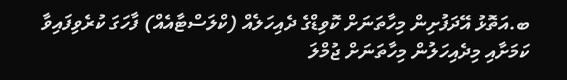ބ.އަތޮޅު އޭދަފުށިން މިހާތަނަށް ކޮވިޑްގެ ދެއިހަލެއް (ކްލަސްޓާއެއް) ފާހަގަ ކުރެވިފައިވާ ކަމަށާއި މިދެއިހަލުން މިހާތަނަށް ޖުމްލަ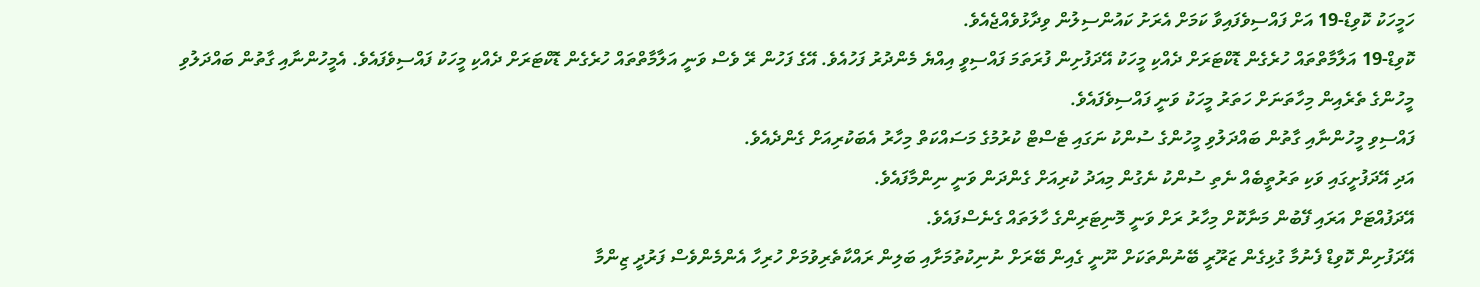ހަމީހަކު ކޮވިޑް-19 އަށް ފައްސިވެފައިވާ ކަމަށް އެރަށު ކައުންސިލުން ވިދާޅުވެއްޖެއެވެ.
ކޮވިޑް-19 އަލާމާތްތައް ހުރެގެން ޑޮކްޓަރަށް ދެއްކި މީހަކު އޭދަފުށިން ފުރަތަމަ ފައްސިވީ އިއްޔެ މެންދުރު ފަހުއެވެ. އޭގެ ފަހުން ރޭ ވެސް ވަނީ އަލާމާތްތައް ހުރެގެން ޑޮކްޓަރަށް ދެއްކި މީހަކު ފައްސިވެފައެވެ. އެމީހުންނާއި ގާތުން ބައްދަލުވި މީހުންގެ ތެރެއިން މިހާތަނަށް ހަތަރު މީހަކު ވަނީ ފައްސިވެފައެވެ.
ފައްސިވި މީހުންނާއި ގާތުން ބައްދަލުވި މީހުންގެ ސުންކު ނަގައި ޓެސްޓް ކުރުމުގެ މަސައްކަތް މިހާރު އެބަކުރިއަށް ގެންދެއެވެ.
އަދި އޭދަފުށީގައި ވަކި ތަރުތީބެއް ނެތި ސުންކު ނެގުން މިއަދު ކުރިއަށް ގެންދަން ވަނީ ނިންމާފައެވެ.
އޭދަފުއްޓަށް އަރައި ފޭބުން މަނާކޮށް މިހާރު ރަށް ވަނީ މޮނިޓަރިންގެ ހާލަތައް ގެނެސްފައެވެ.
އޭދަފުށިން ކޮވިޑް ފެނުމާ ގުޅިގެން ޒަރޫރީ ބޭނުންތަކަށް ނޫނީ ގެއިން ބޭރަށް ނުނިކުތުމަށާއި ބަލިން ރައްކާތެރިވުމަށް ހުރިހާ އެންމެންވެސް ފަރުދީ ޒިންމާ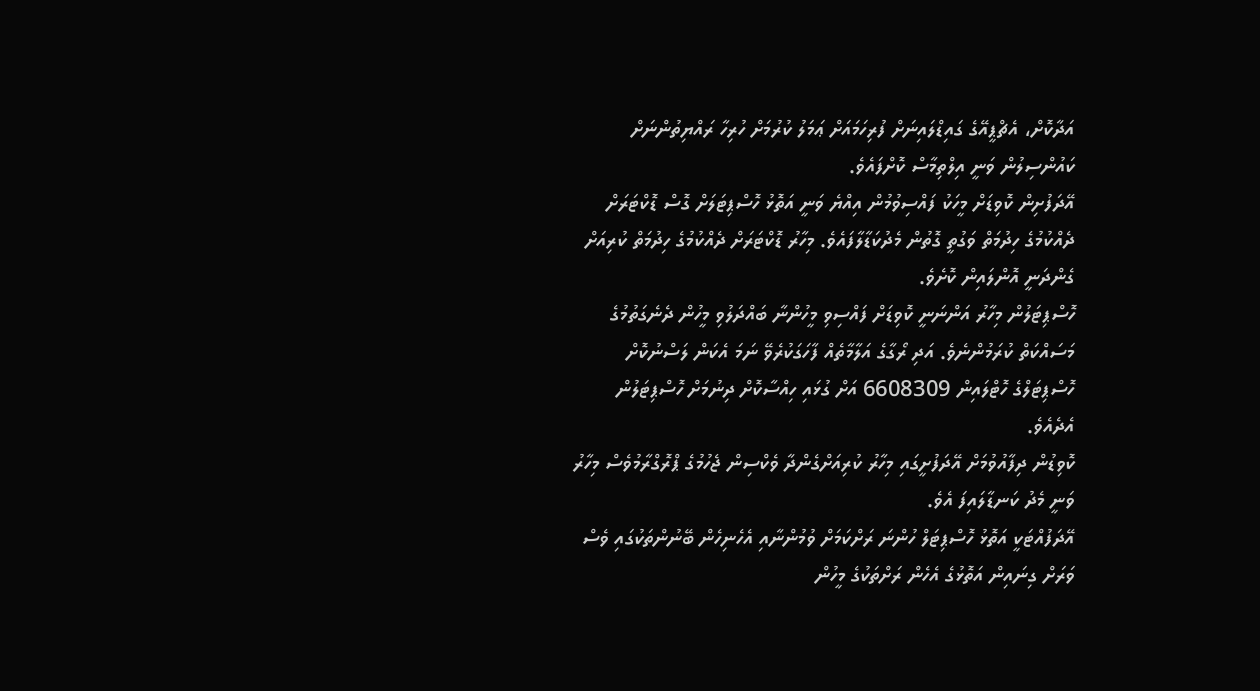އަދާކޮށް، އެޗްޕީއޭގެ ގައިޑްލައިނަށް ފުރިހަމައަށް ޢަމަލު ކުރުމަށް ހުރިހާ ރައްޔިތުންނަށް ކައުންސިލުން ވަނީ އިލްތިމާސް ކޮށްފައެވެ.
އޭދަފުށިން ކޮވިޑަށް މީހަކު ފައްސިވުމުން އިއްޔެ ވަނީ އަތޮޅު ހޮސްޕިޓަލަށް ގޮސް ޑޮކްޓަރަށް ދެއްކުމުގެ ހިދުމަތް ވަގުތީ ގޮތުން މެދުކަޑާލާފައެވެ. މިހާރު ޑޮކްޓަރަށް ދެއްކުމުގެ ހިދުމަތް ކުރިއަށް ގެންދަނީ އޮންލައިން ކޮށެވެ.
ހޮސްޕިޓަލުން މިހާރު އަންނަނީ ކޮވިޑަށް ފައްސިވި މީހުންނާ ބައްދަލުވި މީހުން ދެނެގަތުމުގެ މަސައްކަތް ކުރަމުންނެވެ. އަދި ރޯގާގެ އަލާމާތެއް ފާހަގަކުރެވޭ ނަމަ އެކަން ލަސްނުކޮށް ހޮސްޕިޓަލްގެ ހޮޓްލައިން 6608309 އަށް ގުޅައި ހިއްސާކޮށް ދިނުމަށް ހޮސްޕިޓަލުން އެދެއެވެ.
ކޮވިޑުން ދިފާއުވުމަށް އޭދަފުށީގައި މިހާރު ކުރިއަށްގެންދާ ވެކްސިން ޖެހުމުގެ ޕްރޮގްރާމުވެސް މިހާރު ވަނީ މެދު ކަނޑާލައިފަ އެވެ.
އޭދަފުއްޓަކީ އަތޮޅު ހޮސްޕިޓަލް ހުންނަ ރަށްކަމަށް ވުމުންނާއި އެހެނިހެން ބޭނުންތަކުގައި ވެސް ވަރަށް ގިނައިން އަތޮޅުގެ އެހެން ރަށްތަކުގެ މީހުން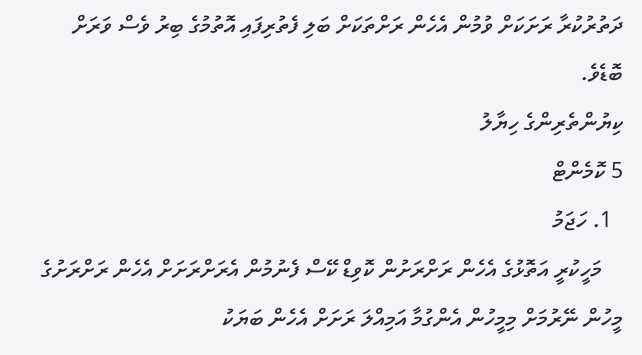ދަތުރުކުރާ ރަށަކަށް ވުމުން އެހެން ރަށްތަކަށް ބަލި ފެތުރިފައި އޮތުމުގެ ބިރު ވެސް ވަރަށް ބޮޑެވެ.
ކިޔުންތެރިންގެ ހިޔާލު
5 ކޮމެންޓް
  1. ހަޖަމު
    މަހީކުރީ އަތޮޅުގެ އެހެން ރަށްރަށުން ކޮވިޑް ކޭސް ފެނުމުން އެރަށްރަށަށް އެހެން ރަށްރަށުގެ މީހުން ނޭރުމަށް މިމީހުން އެންގުމާ އަމިއްލަ ރަށަށް އެހެން ބަޔަކު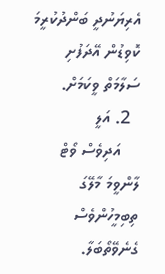އެރިޔަނުދީ ބަންދުކުރީމަ ކޮވިޑުން އޭދަފުށި ސަލާމަތް ވީކަމަށް.
  2. އަލީ
    އަދިވެސް ވޯޓް ލާންވީމަ މާލޭގަ ތިބިމީހުންވެސް ގެނެވޭތޯބަލާ.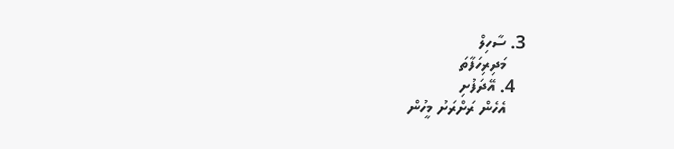3. ސާހިލް
    މަދިރިހަފާތަ
  4. އޭދަފުށި
    އެހެން ރަށްރަށު މީހުން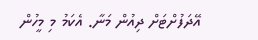އޭދަފުށްޓަށް ދިއުން މަނާ. އެކަމު މި މީހުން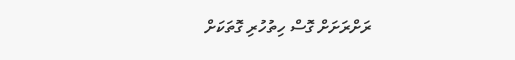ރަށްރަށަށް ގޮސް ހިތުހުރި ގޮތަކަށް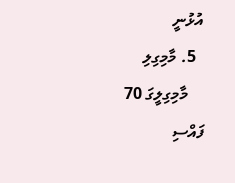އުޅުނީ
  5. މާމިގިލި
    މާމިގިލީގަ 70 ފައްސި